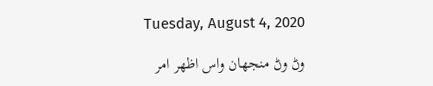Tuesday, August 4, 2020

وڻ وڻ منجهان واس اظهر امر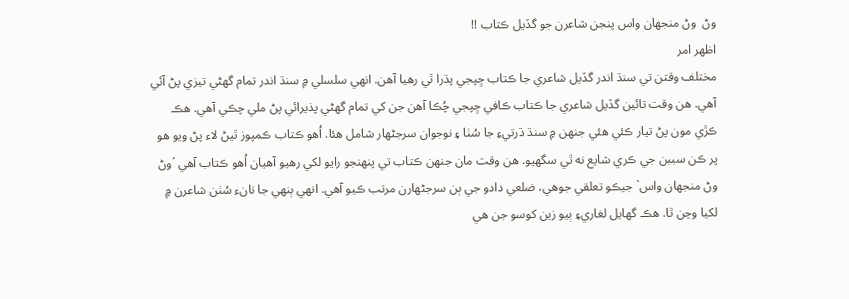وڻ  وڻ منجهان واس پنجن شاعرن جو گڏيل ڪتاب !!
اظهر امر
مختلف وقتن تي سنڌ اندر گڏيل شاعري جا ڪتاب ڇپجي پڌرا ٿي رهيا آهن. انهي سلسلي ۾ سنڌ اندر تمام گهڻي تيزي پڻ آئي آهي. هن وقت تائين گڏيل شاعري جا ڪتاب ڪافي ڇپجي چُڪا آهن جن کي تمام گھڻي پذيرائي پڻ ملي چڪي آهي. هڪ ڪڙي مون پڻ تيار ڪئي هئي جنهن ۾ سنڌ ڌرتيءِ جا سُٺا ۽ نوجوان سرجڻهار شامل هئا. اُهو ڪتاب ڪمپوز ٿيڻ لاء پڻ ويو هو پر ڪن سببن جي ڪري شايع نه ٿي سگھيو. هن وقت مان جنهن ڪتاب تي پنهنجو رايو لکي رهيو آهيان اُهو ڪتاب آهي ´وڻ وڻ منجهان واس` جيڪو تعلقي جوهي، ضلعي دادو جي ٻن سرجڻهارن مرتب ڪيو آهي. انهي ٻنهي جا نانء سُٺن شاعرن ۾ لکيا وڃن ٿا. هڪ گھايل لغاري۽ ٻيو زين کوسو جن هي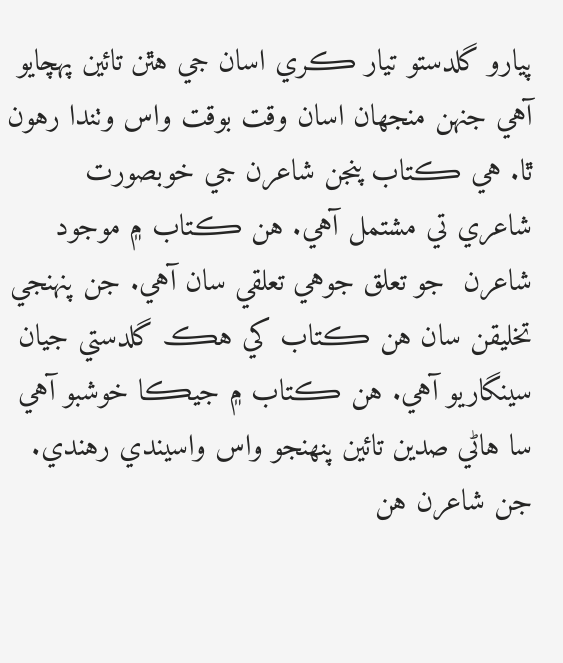پيارو گلدستو تيار ڪري اسان جي هٿن تائين پهچايو آهي جنهن منجهان اسان وقت بوقت واس وٺندا رهون ٿا. هي ڪتاب پنجن شاعرن جي خوبصورت شاعري تي مشتمل آهي. هن ڪتاب ۾ موجود شاعرن  جو تعلق جوهي تعلقي سان آهي. جن پنهنجي تخليقن سان هن ڪتاب کي هڪ گلدستي جيان سينگاريو آهي. هن ڪتاب ۾ جيڪا خوشبو آهي سا هاڻي صدين تائين پنھنجو واس واسيندي رهندي.
جن شاعرن هن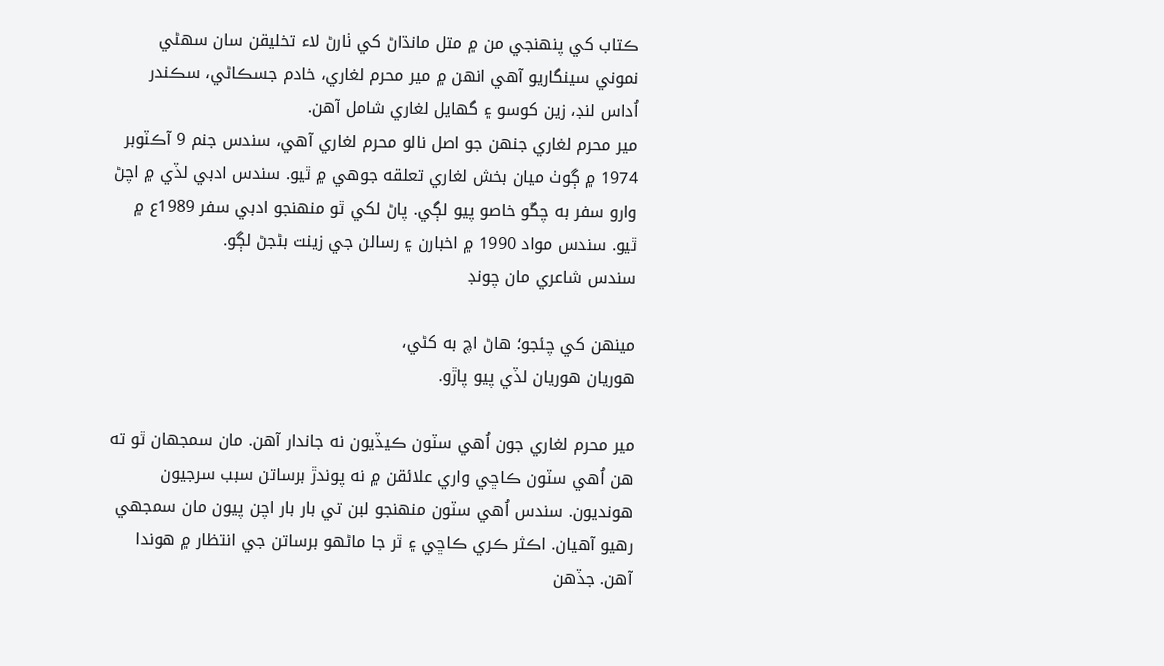ڪتاب کي پنهنجي من ۾ متل مانڌاڻ کي ٺارڻ لاء تخليقن سان سهڻي نموني سينگاريو آهي انهن ۾ مير محرم لغاري، خادم جسڪاڻي، سڪندر اُداس لنڊ، زين کوسو ۽ گھايل لغاري شامل آهن.
مير محرم لغاري جنهن جو اصل نالو محرم لغاري آهي، سندس جنم 9 آڪٽوبر 1974 ۾ ڳوٺ ميان بخش لغاري تعلقه جوهي ۾ ٿيو. سندس ادبي لڏي ۾ اچڻ وارو سفر به چڱو خاصو پيو لڳي. پاڻ لکي ٿو منهنجو ادبي سفر 1989ع ۾ ٿيو. سندس مواد 1990 ۾ اخبارن ۽ رسالن جي زينت بڻجڻ لڳو.
سندس شاعري مان چونڊ

مينهن کي چئجو؛ هاڻ اچ به کڻي،
هوريان هوريان لڏي پيو پاڙو.

مير محرم لغاري جون اُهي سٽون ڪيڏيون نه جاندار آهن. مان سمجهان ٿو ته هن اُهي سٽون ڪاڇي واري علائقن ۾ نه پوندڙ برساتن سبب سرجيون هونديون. سندس اُهي سٽون منهنجو لبن تي بار بار اچن پيون مان سمجهي رهيو آهيان. اڪثر ڪري ڪاڇي ۽ ٿر جا ماڻهو برساتن جي انتظار ۾ هوندا آهن. جڏهن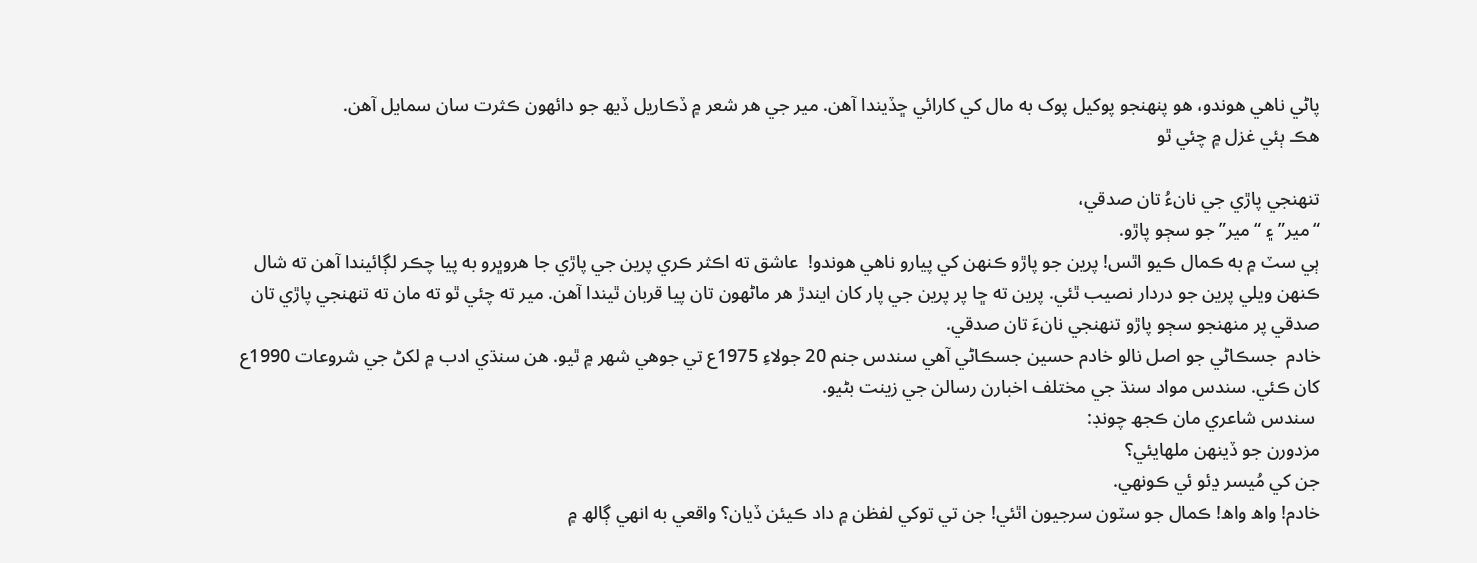پاڻي ناهي هوندو، هو پنهنجو پوکيل پوک به مال کي کارائي ڇڏيندا آهن. مير جي هر شعر ۾ ڏڪاريل ڏيھ جو دائهون ڪثرت سان سمايل آهن.
هڪ ٻئي غزل ۾ چئي ٿو

تنهنجي پاڙي جي نانءُ تان صدقي،
“مير” ۽ “مير” جو سڄو پاڙو.
ٻي سٽ ۾ به ڪمال ڪيو اٿس! پرين جو پاڙو ڪنهن کي پيارو ناهي هوندو!  عاشق ته اڪثر ڪري پرين جي پاڙي جا هروڀرو به پيا چڪر لڳائيندا آهن ته شال ڪنهن ويلي پرين جو دردار نصيب ٿئي. پرين ته ڇا پر پرين جي پار کان ايندڙ هر ماڻهون تان پيا قربان ٿيندا آهن. مير ته چئي ٿو ته مان ته تنهنجي پاڙي تان صدقي پر منهنجو سڄو پاڙو تنهنجي نانءَ تان صدقي.
خادم  جسڪاڻي جو اصل نالو خادم حسين جسڪاڻي آهي سندس جنم 20 جولاءِ 1975ع تي جوهي شهر ۾ ٿيو. هن سنڌي ادب ۾ لکڻ جي شروعات 1990ع کان ڪئي. سندس مواد سنڌ جي مختلف اخبارن رسالن جي زينت بڻيو.
 سندس شاعري مان ڪجھ چونڊ:
مزدورن جو ڏينهن ملهايئي؟
جن کي مُيسر ڍئو ئي ڪونهي.
خادم! واھ واھ! ڪمال جو سٽون سرجيون اٿئي! جن تي توکي لفظن ۾ داد ڪيئن ڏيان؟ واقعي به انهي ڳالھ ۾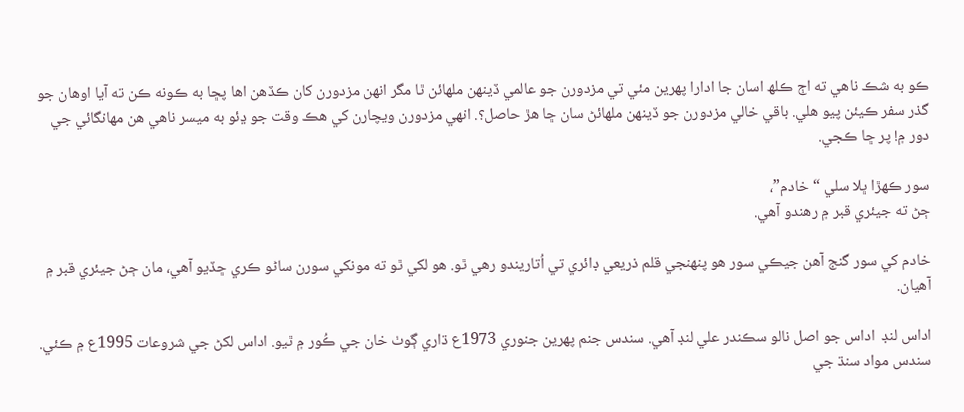ڪو به شڪ ناهي ته اڄ ڪلھ اسان جا ادارا پهرين مئي تي مزدورن جو عالمي ڏينهن ملهائن ٿا مگر انهن مزدورن کان ڪڏهن اها پڇا به ڪونه ڪن ته آيا اوهان جو گذر سفر ڪيئن پيو هلي. باقي خالي مزدورن جو ڏينهن ملهائڻ سان ڇا هڙ حاصل؟. انهي مزدورن ويچارن کي هڪ وقت جو ڍئو به ميسر ناهي هن مهانگائي جي دور ۾! پر ڇا ڪجي.

سور ڪهڙا ڀلا سلي “خادم”،
ڄڻ ته جيئري قبر ۾ رهندو آهي.

خادم کي سور گنج آهن جيڪي سور هو پنهنجي قلم ذريعي ڊائري تي اُتاريندو رهي ٿو. هو لکي ٿو ته مونکي سورن ساڻو ڪري ڇڏيو آهي، مان ڄڻ جيئري قبر ۾ آهيان.

اداس لنڊ  اداس جو اصل نالو سڪندر علي لنڊ آهي. سندس جنم پهرين جنوري 1973ع ڌاري ڳوٺ خان جي ڪُور ۾ ٿيو. اداس لکڻ جي شروعات 1995ع ۾ ڪئي. سندس مواد سنڌ جي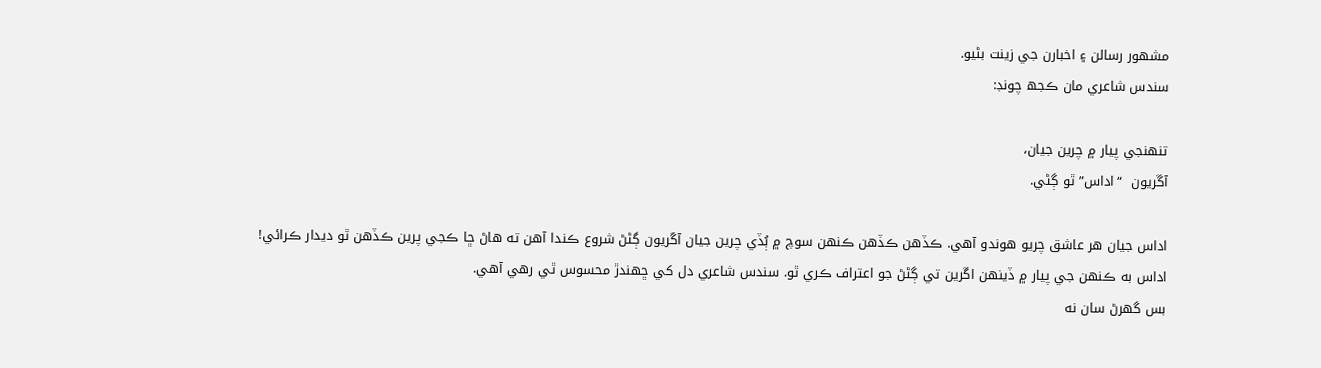مشهور رسالن ۽ اخبارن جي زينت بڻيو.
سندس شاعري مان ڪجھ چونڊ:

تنهنجي پيار ۾ چرين جيان،
آڱريون  “اداس” ٿو ڳڻي.

اداس جيان هر عاشق چريو هوندو آهي. ڪڏهن ڪڏهن ڪنهن سوچ ۾ ٻُڏي چرين جيان آڱريون ڳڻڻ شروع ڪندا آهن ته هاڻ ڇا ڪجي پرين ڪڏهن ٿو ديدار ڪرائي! اداس به ڪنهن جي پيار ۾ ڏينهن اڱرين تي ڳڻڻ جو اعتراف ڪري ٿو. سندس شاعري دل کي ڇهندڙ محسوس ٿي رهي آهي.
بس گھرڻ سان نه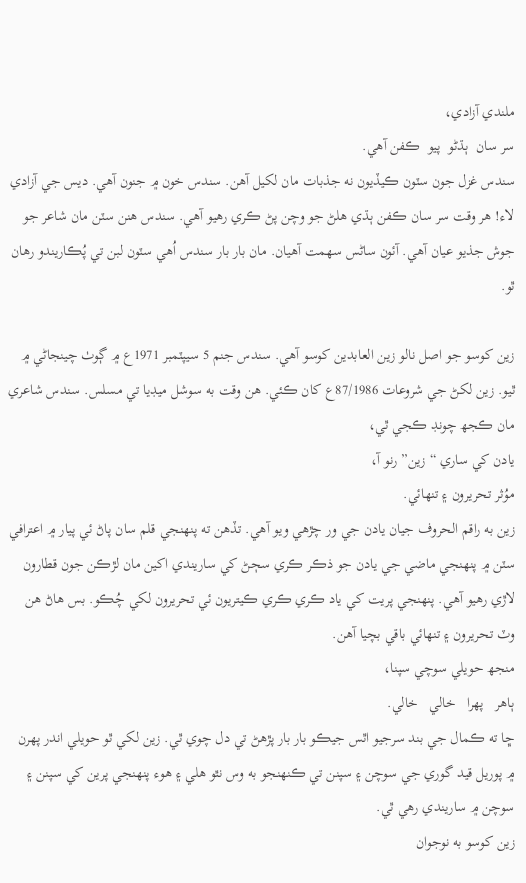ملندي آزادي،
سر سان  ٻڌڻو  پيو  ڪفن آهي.
سندس غزل جون سٽون ڪيڏيون نه جذبات مان لکيل آهن. سندس خون ۾ جنون آهي. ديس جي آزادي لاء! هر وقت سر سان ڪفن ٻڌي هلڻ جو وچن پڻ ڪري رهيو آهي. سندس هنن سٽن مان شاعر جو جوش جذيو عيان آهي. آئون ساڻس سهمت آهيان. مان بار بار سندس اُهي سٽون لبن تي پُڪاريندو رهان ٿو.

زين کوسو جو اصل نالو زين العابدين کوسو آهي. سندس جنم 5 سيپٽمبر 1971ع ۾ ڳوٺ چينجاڻي ۾ ٿيو. زين لکڻ جي شروعات 87/1986ع کان ڪئي. هن وقت به سوشل ميڊيا تي مسلس. سندس شاعري مان ڪجھ چونڊ ڪجي ٿي،
يادن کي ساري “زين” رنو آ،
موُثر تحريرون ۽ تنهائي.
زين به راقم الحروف جيان يادن جي ور چڙهي ويو آهي. تڏهن ته پنهنجي قلم سان پاڻ ئي پيار ۾ اعترافي سٽن ۾ پنهنجي ماضي جي يادن جو ذڪر ڪري سڄڻ کي ساريندي اکين مان لڙڪن جون قطارون لاڙي رهيو آهي. پنهنجي پريت کي ياد ڪري ڪري ڪيتريون ئي تحريرون لکي چُڪو. بس هاڻ هن وٽ تحريرون ۽ تنهائي باقي بچيا آهن.
منجھ حويلي سوچي سپنا،
ٻاهر   پهرا   خالي   خالي.
ڇا ته ڪمال جي بند سرجيو اٿس جيڪو بار بار پڙهڻ تي دل چوي ٿي. زين لکي ٿو حويلي اندر پهرن ۾ پوريل قيد گوري جي سوچن ۽ سپنن تي ڪنهنجو به وس نٿو هلي ۽ هوء پنهنجي پرين کي سپنن ۽ سوچن ۾ ساريندي رهي ٿي.
زين کوسو به نوجوان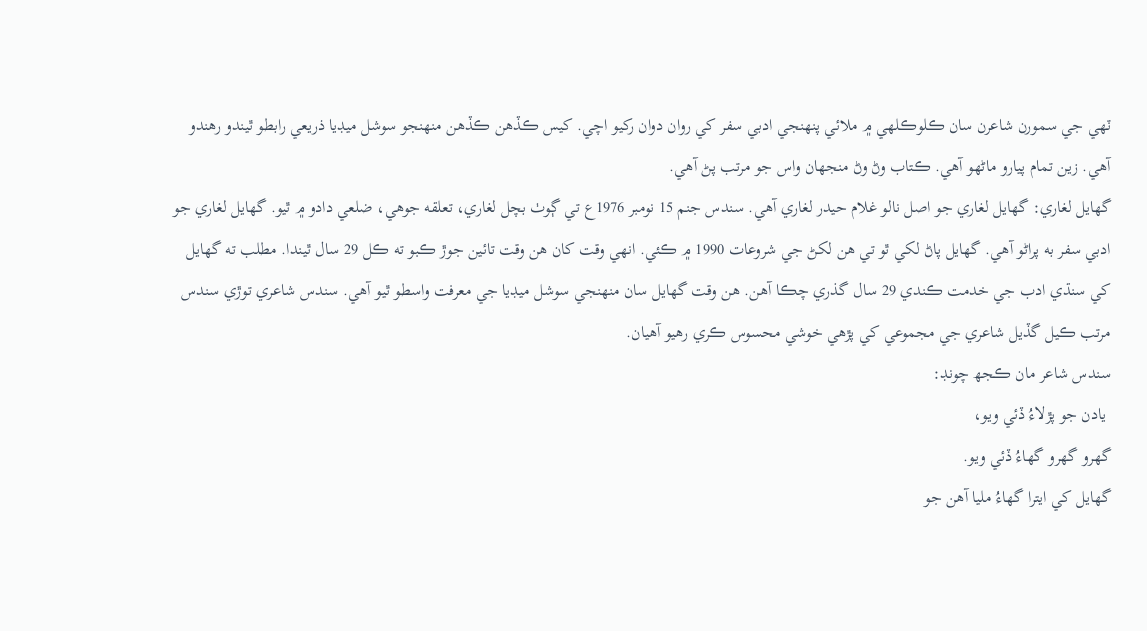ٽھي جي سمورن شاعرن سان ڪلوڪلهي ۾ ملائي پنھنجي ادبي سفر کي روان دوان رکيو اچي. کيس ڪڏھن ڪڏھن منھنجو سوشل ميڊيا ذريعي رابطو ٿيندو رهندو آھي. زين تمام پيارو ماڻھو آھي. ڪتاب وڻ وڻ منجهان واس جو مرتب پڻ آهي.
گهايل لغاري: گهايل لغاري جو اصل نالو غلام حيدر لغاري آھي. سندس جنم 15 نومبر 1976ع تي ڳوٺ بچل لغاري، تعلقه جوهي، ضلعي دادو ۾ ٿيو. گهايل لغاري جو ادبي سفر به پراڻو آھي. گهايل پاڻ لکي ٿو تي هن لکڻ جي شروعات 1990 ۾ ڪئي. انهي وقت کان هن وقت تائين جوڙ ڪبو ته ڪل 29 سال ٿيندا. مطلب ته گهايل کي سنڌي ادب جي خدمت ڪندي 29 سال گذري چڪا آھن. هن وقت گهايل سان منھنجي سوشل ميڊيا جي معرفت واسطو ٿيو آھي. سندس شاعري توڙي سندس مرتب ڪيل گڏيل شاعري جي مجموعي کي پڙھي خوشي محسوس ڪري رهيو آھيان.
سندس شاعر مان ڪجھ چونڊ:
 يادن جو پڙلاءُ ڏئي ويو،
گهرو گهرو گهاءُ ڏئي ويو.
گهايل کي ايترا گهاءُ مليا آهن جو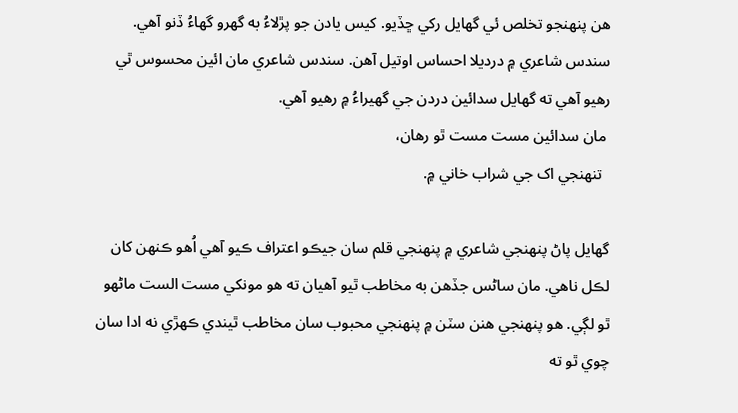هن پنھنجو تخلص ئي گهايل رکي ڇڏيو. کيس يادن جو پڙلاءُ به گهرو گهاءُ ڏنو آھي. سندس شاعري ۾ درديلا احساس اوتيل آھن. سندس شاعري مان ائين محسوس ٿي رهيو آھي ته گهايل سدائين دردن جي گهيراءُ ۾ رهيو آھي.
 مان سدائين مست مست ٿو رهان،
  تنھنجي اک جي شراب خاني ۾.

گهايل پاڻ پنھنجي شاعري ۾ پنھنجي قلم سان جيڪو اعتراف ڪيو آھي اُھو ڪنھن کان لڪل ناهي. مان ساڻس جڏھن به مخاطب ٿيو آھيان ته هو مونکي مست الست ماڻھو ٿو لڳي. هو پنھنجي هنن سٽن ۾ پنهنجي محبوب سان مخاطب ٿيندي ڪھڙي نه ادا سان چوي ٿو ته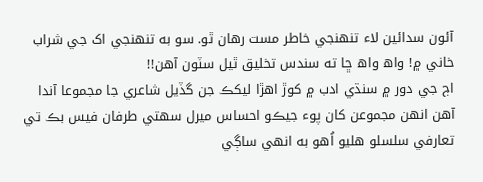آئون سدائين لاء تنھنجي خاطر مست رهان ٿو. سو به تنھنجي اک جي شراب خاني ۾! واھ واھ ڇا ته سندس تخليق ٿيل سٽون آھن!!
اڄ جي دور ۾ سنڌي ادب ۾ کوڙ اھڙا ليکڪ جن گڏيل شاعري جا مجموعا آندا آھن انهن مجموعن کان پوء جيڪو احساس ميرل سهتي طرفان فيس بڪ تي تعارفي سلسلو هليو اُھو به انهي ساڳي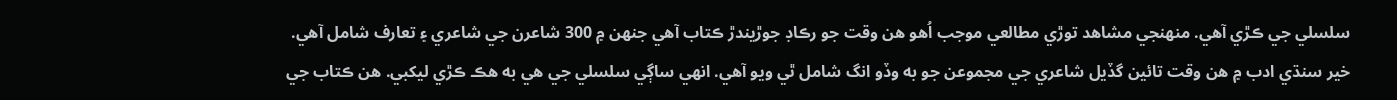سلسلي جي ڪڙي آھي. منھنجي مشاهد توڙي مطالعي موجب اُھو هن وقت جو رڪاڊ جوڙيندڙ ڪتاب آھي جنھن ۾ 300 شاعرن جي شاعري ۽ تعارف شامل آھي. خير سنڌي ادب ۾ هن وقت تائين گڏيل شاعري جي مجموعن جو به وڏو انگ شامل ٿي ويو آھي. انهي ساڳي سلسلي جي هي به هڪ ڪڙي ليکبي. هن ڪتاب جي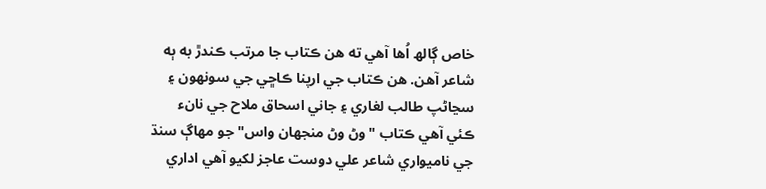خاص ڳالھ اُھا آھي ته هن ڪتاب جا مرتب ڪندڙ به ٻه شاعر آھن. هن ڪتاب جي ارپنا ڪاڇي جي سونهون ۽ سڃاڻپ طالب لغاري ۽ جاني اسحاق ملاح جي نانء ڪئي آھي ڪتاب "وڻ وڻ منجهان واس" جو مهاڳ سنڌ جي ناميواري شاعر علي دوست عاجز لکيو آھي اداري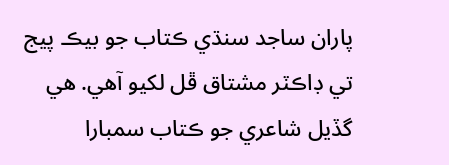پاران ساجد سنڌي ڪتاب جو بيڪ پيج تي ڊاڪٽر مشتاق ڦل لکيو آھي. هي گڏيل شاعري جو ڪتاب سمبارا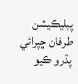پبليڪيشن طرفان ڇپرائي پڌرو ڪيو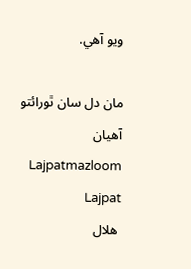ويو آھي.

مان دل سان ٿورائتو آھيان Lajpatmazloom Lajpat
 هلال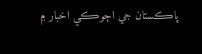پاڪستان جي اڄوڪي اخبار ۾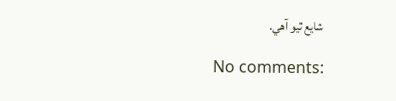شايع ٿيو آھي.

No comments: